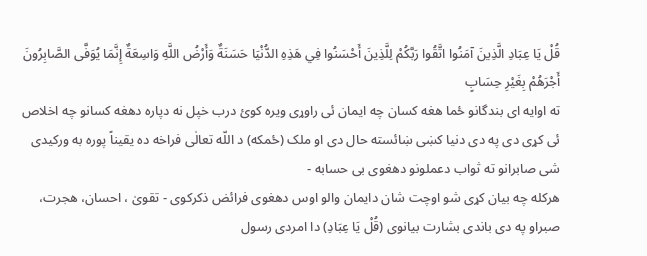قُلْ يَا عِبَادِ الَّذِينَ آمَنُوا اتَّقُوا رَبَّكُمْ لِلَّذِينَ أَحْسَنُوا فِي هَذِهِ الدُّنْيَا حَسَنَةٌ وَأَرْضُ اللَّهِ وَاسِعَةٌ إِنَّمَا يُوَفَّى الصَّابِرُونَ أَجْرَهُمْ بِغَيْرِ حِسَابٍ
ته اوایه ای بندگانو ځما هغه کسان چه ایمان ئی راوړی ویره کوئ درب خپل نه دپاره دهغه کسانو چه اخلاص ئی کړی دی په دی دنیا کښی ښائسته حال دی او ملک (ځمکه) د اللّه تعالٰی فراخه ده یقیناً پوره به ورکیدی شی صابرانو ته ثواب دعملونو دهغوی بی حسابه -
هرکله چه بیان کړی شو اوچت شان دایمان والو اوس دهغوی فرائض ذکرکوی - تقویٰ ، احسان، هجرت، صبراو په دی باندی بشارت بیانوی (قُلْ يَا عِبَادِ) دا امردی رسول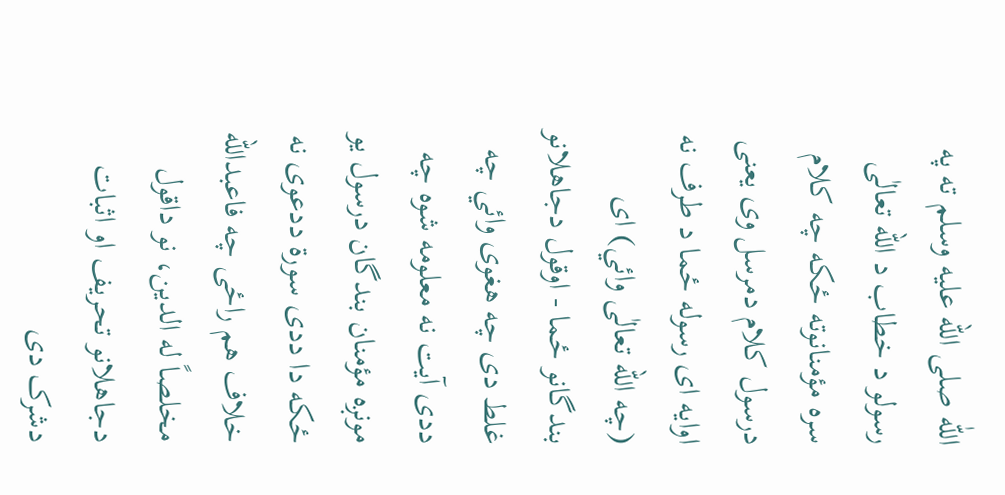اللّٰه صلى الله عليه وسلم ته په رسولو د خطاب د اللّه تعالٰی سره مؤمنانوته ځکه چه کلام درسول کلام دمرسل وی یعنی اوایه ای رسوله ځما د طرف نه (چه اللّه تعالٰی وائي) ای بندگانو ځما - اوقول دجاهلانو غلط دی چه هغوی وائي چه ددی آیت نه معلومه شوه چه مونږه مؤمنان بندگان درسول یو ځکه دا ددی سورة ددعوی نه خلاف هم راځی چه فاعبداللّه مخلصاً له الدین، نو داقول دجاهلانو تحریف او اثبات دشرک دی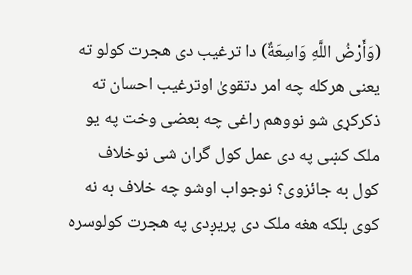(وَأَرْضُ اللَّهِ وَاسِعَةٌ) دا ترغیب دی هجرت کولو ته یعنی هرکله چه امر دتقویٰ اوترغیب احسان ته ذکرکړی شو نووهم راغی چه بعضی وخت په یو ملک کښی په دی عمل کول گران شی نوخلاف کول به جائزوی؟ نوجواب اوشو چه خلاف به نه کوی بلکه هغه ملک دی پریږدی په هجرت کولوسره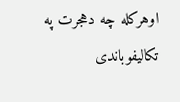اوهرکله چه دهجرت په تکالیفوباندی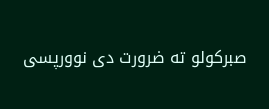صبرکولو ته ضرورت دی نوورپسی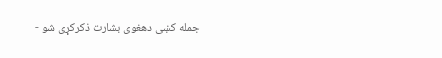جمله کښی دهغوی بشارت ذکرکړی شو -